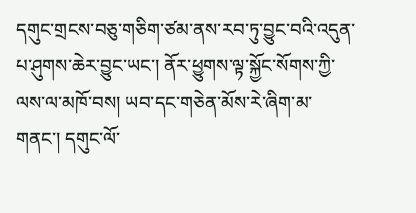དགུང་གྲངས་བཅུ་གཅིག་ཙམ་ནས་རབ་ཏུ་བྱུང་བའི་འདུན་པ་ཤུགས་ཆེར་བྱུང་ཡང་། ནོར་ཕྱུགས་ལྟ་སྐྱོང་སོགས་ཀྱི་ལས་ལ་མཁོ་བས། ཡབ་དང་གཅེན་མོས་རེ་ཞིག་མ་གནང་། དགུང་ལོ་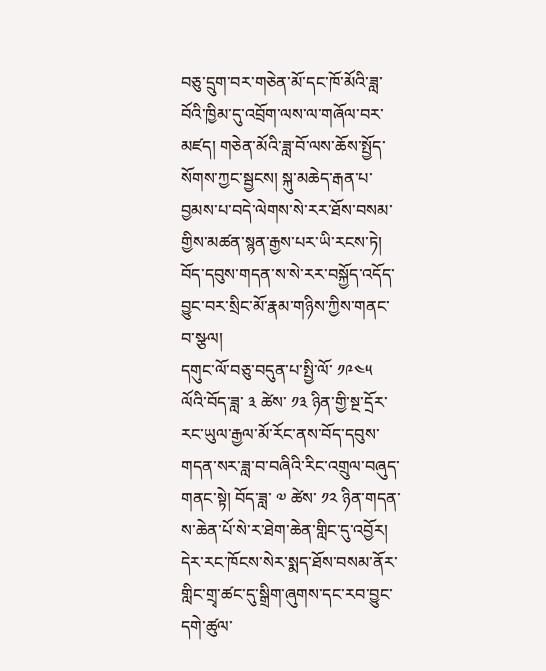བཅུ་དྲུག་བར་གཅེན་མོ་དང་ཁོ་མོའི་ཟླ་བོའི་ཁྱིམ་དུ་འབྲོག་ལས་ལ་གཞོལ་བར་མཛད། གཅེན་མོའི་ཟླ་བོ་ལས་ཆོས་སྤྱོད་སོགས་ཀྱང་སྦྱངས། སྐུ་མཆེད་རྒན་པ་བྱམས་པ་བདེ་ལེགས་སེ་རར་ཐོས་བསམ་གྱིས་མཚན་སྙན་རྒྱས་པར་ཡི་རངས་ཏེ། བོད་དབུས་གདན་ས་སེ་རར་བསྐྱོད་འདོད་བྱུང་བར་སྲིང་མོ་རྣམ་གཉིས་ཀྱིས་གནང་བ་སྩལ།
དགུང་ལོ་བཅུ་བདུན་པ་སྤྱི་ལོ་ ༡༩༤༥ ལོའི་བོད་ཟླ་ ༣ ཚེས་ ༡༣ ཉིན་གྱི་སྔ་དྲོར་རང་ཡུལ་རྒྱལ་མོ་རོང་ནས་བོད་དབུས་གདན་སར་ཟླ་བ་བཞིའི་རིང་འགྲུལ་བཞུད་གནང་སྟེ། བོད་ཟླ་ ༧ ཚེས་ ༡༢ ཉིན་གདན་ས་ཆེན་པོ་སེ་ར་ཐེག་ཆེན་གླིང་དུ་འབྱོར། དེར་རང་ཁོངས་སེར་སྨད་ཐོས་བསམ་ནོར་གླིང་གྲྭ་ཚང་དུ་སྒྲིག་ཞུགས་དང་རབ་བྱུང་དགེ་ཚུལ་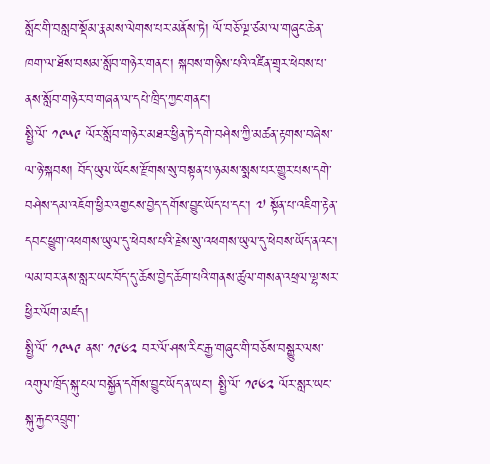སློང་གི་བསླབ་སྡོམ་རྣམས་ལེགས་པར་མནོས་ཏེ། ལོ་བཅོ་ལྔ་ཙམ་ལ་གཞུང་ཆེན་ཁག་ལ་ཐོས་བསམ་སློབ་གཉེར་གནང་། སྐབས་གཉིས་པའི་འཛིན་གྲྭར་ཕེབས་པ་ནས་སློབ་གཉེར་བ་གཞན་ལ་དཔེ་ཁྲིད་ཀྱང་གནང་།
སྤྱི་ལོ་ ༡༩༥༩ ལོར་སློབ་གཉེར་མཐར་ཕྱིན་ཏེ་དགེ་བཤེས་ཀྱི་མཚན་རྟགས་བཞེས་ལ་ཉེ་སྐབས། བོད་ཡུལ་ཡོངས་རྫོགས་སུ་བསྟན་པ་ཉམས་སྨས་པར་གྱུར་པས་དགེ་བཤེས་དམ་འཇོག་ཕྱིར་འགྱངས་བྱེད་དགོས་བྱུང་ཡོད་པ་དང་། ༧ སྟོན་པ་འཇིག་རྟེན་དབང་ཕྱུག་འཕགས་ཡུལ་དུ་ཕེབས་པའི་རྗེས་སུ་འཕགས་ཡུལ་དུ་ཕེབས་ཡོད་ནའང་། ལམ་བར་ནས་སླར་ཡང་བོད་དུ་ཆོས་བྱེད་ཆོག་པའི་གནས་ཚུལ་གསན་འཕྲལ་ལྷ་སར་ཕྱིར་ལོག་མཛད།
སྤྱི་ལོ་ ༡༩༥༩ ནས་ ༡༩༦༢ བར་ལོ་ཤས་རིང་རྒྱ་གཞུང་གི་བཅོས་བསྒྱུར་ལས་འགུལ་ཁྲོད་སྐུ་ངལ་བསྐྱོན་དགོས་བྱུང་ཡོད་ན་ཡང་། སྤྱི་ལོ་ ༡༩༦༢ ལོར་སླར་ཡང་སྐུ་རྐྱང་འབྲུག་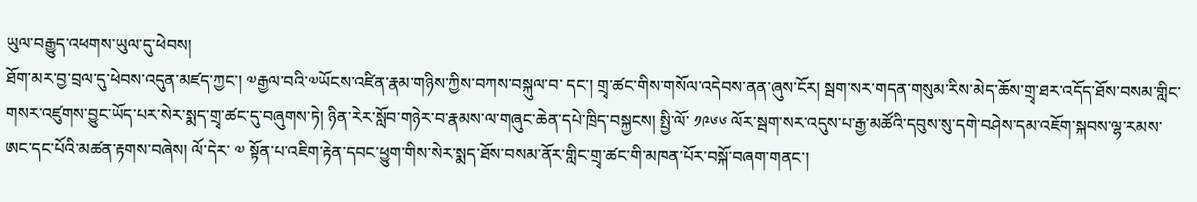ཡུལ་བརྒྱུད་འཕགས་ཡུལ་དུ་ཕེབས།
ཐོག་མར་བྱ་བྲལ་དུ་ཕེབས་འདུན་མཛད་ཀྱང་། ༧རྒྱལ་བའི་༧ཡོངས་འཛིན་རྣམ་གཉིས་ཀྱིས་བཀས་བསྐུལ་བ་ དང་། གྲྭ་ཚང་གིས་གསོལ་འདེབས་ནན་ཞུས་ངོར། སྦག་སར་གདན་གསུམ་རིས་མེད་ཆོས་གྲྭ་ཐར་འདོད་ཐོས་བསམ་གླིང་གསར་འཛུགས་བྱུང་ཡོད་པར་སེར་སྨད་གྲྭ་ཚང་དུ་བཞུགས་ཏེ། ཉིན་རེར་སློབ་གཉེར་བ་རྣམས་ལ་གཞུང་ཆེན་དཔེ་ཁྲིད་བསྐྱངས། སྤྱི་ལོ་ ༡༩༦༦ ལོར་སྦག་སར་འདུས་པ་རྒྱ་མཚོའི་དབུས་སུ་དགེ་བཤེས་དམ་འཇོག་སྐབས་ལྷ་རམས་ཨང་དང་པོའི་མཚན་རྟགས་བཞེས། ལོ་དེར་ ༧ སྟོན་པ་འཇིག་རྟེན་དབང་ཕྱུག་གིས་སེར་སྨད་ཐོས་བསམ་ནོར་གླིང་གྲྭ་ཚང་གི་མཁན་པོར་བསྐོ་བཞག་གནང་།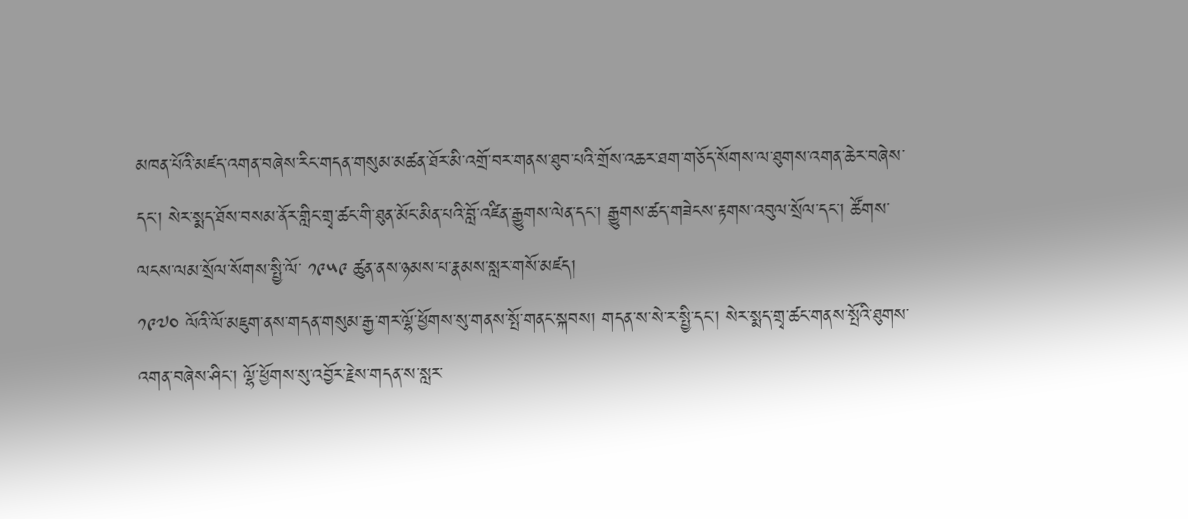མཁན་པོའི་མཛད་འགན་བཞེས་རིང་གདན་གསུམ་མཚན་ཐོར་མི་འགྲོ་བར་གནས་ཐུབ་པའི་གྲོས་འཆར་ཐག་གཅོད་སོགས་ལ་ཐུགས་འགན་ཆེར་བཞེས་དང་། སེར་སྨད་ཐོས་བསམ་ནོར་གླིང་གྲྭ་ཚང་གི་ཐུན་མོང་མིན་པའི་བློ་འཛིན་རྒྱུགས་ལེན་དང་། རྒྱུགས་ཚད་གཟེངས་རྟགས་འབུལ་སྲོལ་དང་། ཚོགས་ལངས་ལམ་སྲོལ་སོགས་སྤྱི་ལོ་ ༡༩༥༩ ཚུན་ནས་ཉམས་པ་རྣམས་སླར་གསོ་མཛད།
༡༩༧༠ ལོའི་ལོ་མཇུག་ནས་གདན་གསུམ་རྒྱ་གར་ལྷོ་ཕྱོགས་སུ་གནས་སྤོ་གནང་སྐབས། གདན་ས་སེ་ར་སྤྱི་དང་། སེར་སྨད་གྲྭ་ཚང་གནས་སྤོའི་ཐུགས་འགན་བཞེས་ཤིང་། ལྷོ་ཕྱོགས་སུ་འབྱོར་རྗེས་གདན་ས་སླར་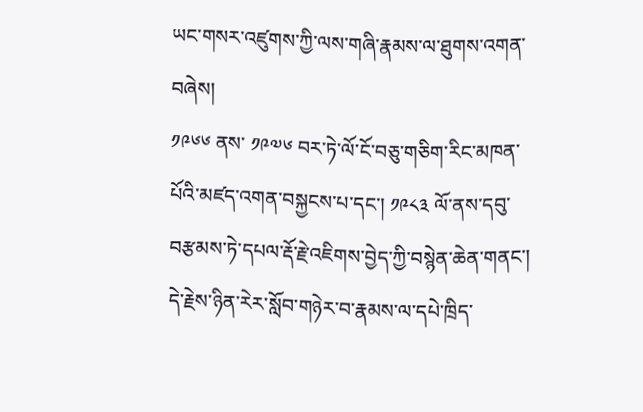ཡང་གསར་འཛུགས་ཀྱི་ལས་གཞི་རྣམས་ལ་ཐུགས་འགན་བཞེས།
༡༩༦༦ ནས་ ༡༩༧༦ བར་ཏེ་ལོ་ངོ་བཅུ་གཅིག་རིང་མཁན་པོའི་མཛད་འགན་བསྐྱངས་པ་དང་། ༡༩༨༣ ལོ་ནས་དབུ་བརྩམས་ཏེ་དཔལ་རྡོ་རྗེ་འཇིགས་བྱེད་ཀྱི་བསྙེན་ཆེན་གནང་། དེ་རྗེས་ཉིན་རེར་སློབ་གཉེར་བ་རྣམས་ལ་དཔེ་ཁྲིད་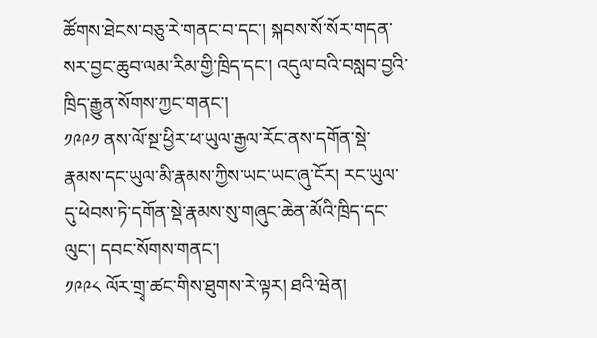ཚོགས་ཐེངས་བཅུ་རེ་གནང་བ་དང་། སྐབས་སོ་སོར་གདན་སར་བྱང་ཆུབ་ལམ་རིམ་གྱི་ཁྲིད་དང་། འདུལ་བའི་བསླབ་བྱའི་ཁྲིད་རྒྱུན་སོགས་ཀྱང་གནང་།
༡༩༩༡ ནས་ལོ་སྔ་ཕྱིར་ཕ་ཡུལ་རྒྱལ་རོང་ནས་དགོན་སྡེ་རྣམས་དང་ཡུལ་མི་རྣམས་ཀྱིས་ཡང་ཡང་ཞུ་ངོར། རང་ཡུལ་དུ་ཕེབས་ཏེ་དགོན་སྡེ་རྣམས་སུ་གཞུང་ཆེན་མོའི་ཁྲིད་དང་ལུང་། དབང་སོགས་གནང་།
༡༩༩༨ ལོར་གྲྭ་ཚང་གིས་ཐུགས་རེ་ལྟར། ཐའི་ཝེན།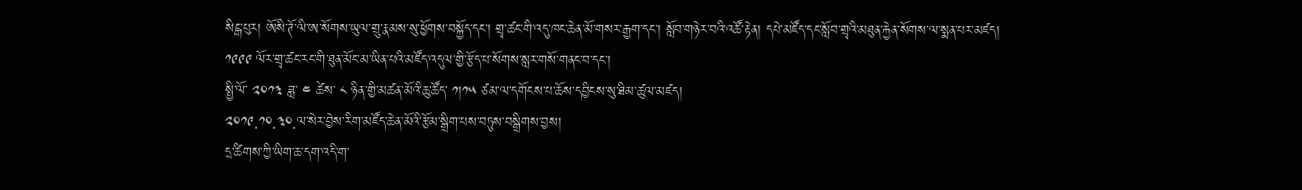སིངྒ་པུར། ཨོསི་ཊོ་ལི་ཨ་སོགས་ཡུལ་གྲུ་རྣམས་སུ་ཕྱོགས་བསྐྱོད་དང་། གྲྭ་ཚང་གི་འདུ་ཁང་ཆེན་མོ་གསར་རྒྱག་དང་། སློབ་གཉེར་བའི་འཚོ་རྟེན། དཔེ་མཛོད་དང་སློབ་གྲྭའི་མཐུན་རྐྱེན་སོགས་ལ་སྨན་པར་མཛད།
༡༩༩༩ ལོར་གྲྭ་ཚང་རང་གི་ཐུན་མོང་མ་ཡིན་པའི་མཛོད་འདུལ་གྱི་རྩོད་པ་སོགས་སླར་གསོ་གནང་བ་དང་།
སྤྱི་ལོ་ ༢༠༡༣ ཟླ་ ༤ ཚེས་ ༨ ཉིན་གྱི་མཚན་མོའི་ཆུ་ཚོད་ ༡།༡༥ ཙམ་ལ་དགོངས་པ་ཆོས་དབྱིངས་སུ་ཐིམ་ཚུལ་མཛད།
༢༠༡༩.༡༠.༣༠.ལ་སེར་བྱེས་རིག་མཛོད་ཆེན་མོའི་རྩོམ་སྒྲིག་པས་བཏུས་བསྒྲིགས་བྱས།
དྲ་ཚིགས་ཀྱི་ཡིག་ཆ་དག་འདི་ག་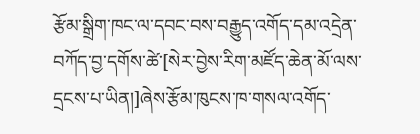རྩོམ་སྒྲིག་ཁང་ལ་དབང་བས་བརྒྱུད་འགོད་དམ་འདྲེན་བཀོད་བྱ་དགོས་ཚེ་[སེར་བྱེས་རིག་མཛོད་ཆེན་མོ་ལས་དྲངས་པ་ཡིན།]ཞེས་རྩོམ་ཁུངས་ཁ་གསལ་འགོད་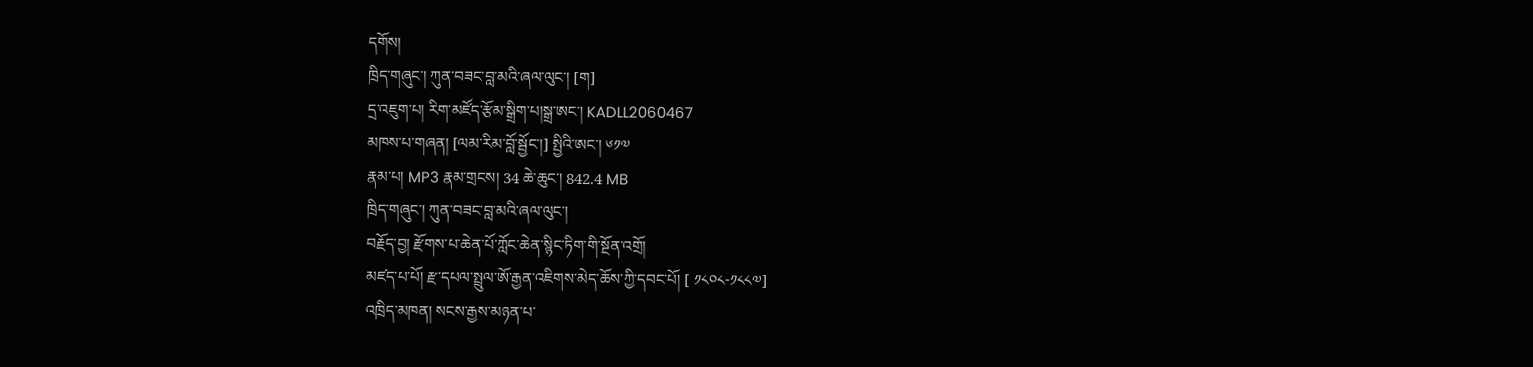དགོས།
ཁྲིད་གཞུང་། ཀུན་བཟང་བླ་མའི་ཞལ་ལུང་། [ག]
དྲ་འཇུག་པ། རིག་མཛོད་རྩོམ་སྒྲིག་པ།སྒྲ་ཨང་། KADLL2060467
མཁས་པ་གཞན། [ལམ་རིམ་བློ་སྦྱོང་།] སྤྱིའི་ཨང་། ༦༡༧
རྣམ་པ། MP3 རྣམ་གྲངས། 34 ཆེ་ཆུང་། 842.4 MB
ཁྲིད་གཞུང་། ཀུན་བཟང་བླ་མའི་ཞལ་ལུང་།
བརྗོད་བྱ། རྫོགས་པ་ཆེན་པོ་ཀློང་ཆེན་སྙིང་ཏིག་གི་སྔོན་འགྲོ།
མཛད་པ་པོ། རྫ་དཔལ་སྤྲུལ་ཨོ་རྒྱན་འཇིགས་མེད་ཆོས་ཀྱི་དབང་པོ། [ ༡༨༠༨-༡༨༨༧]
འཁྲིད་མཁན། སངས་རྒྱས་མཉན་པ་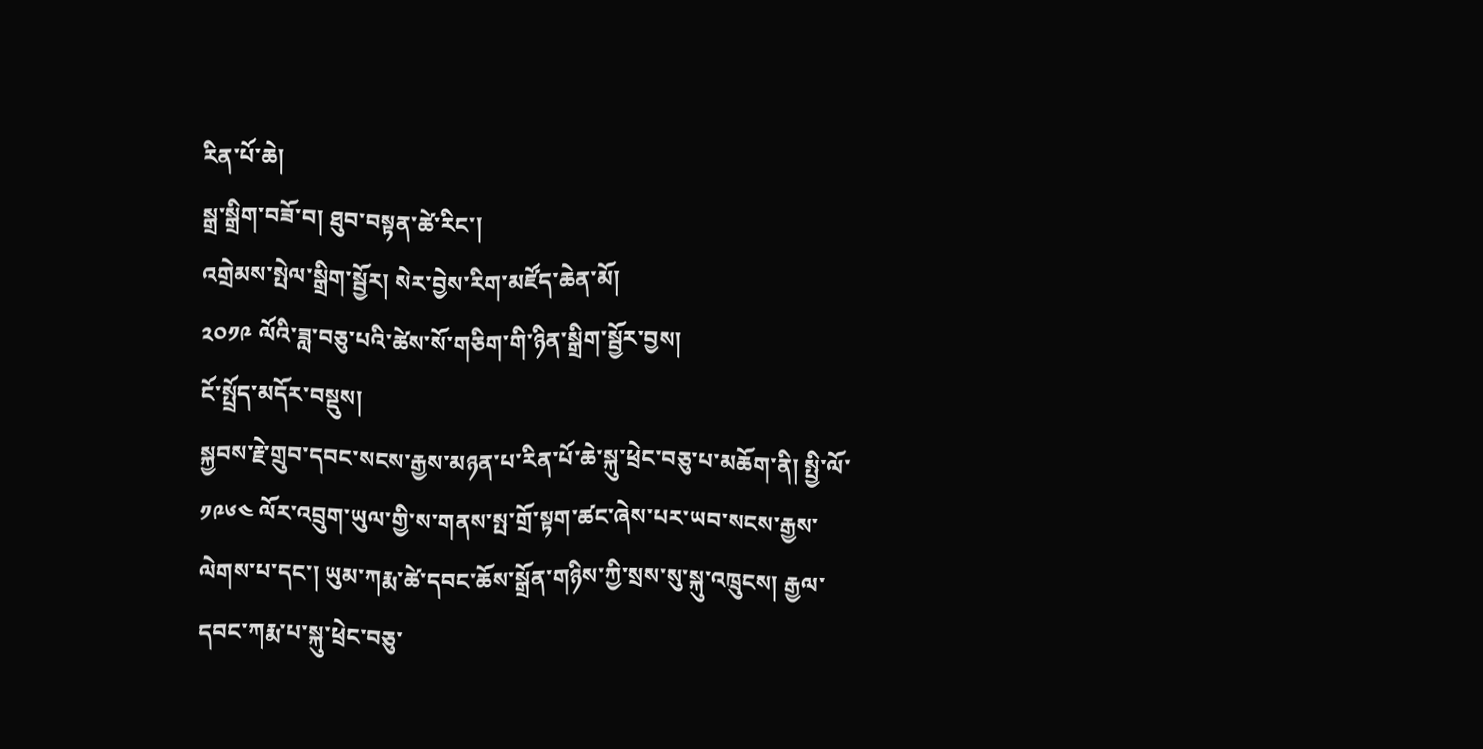རིན་པོ་ཆེ།
སྒྲ་སྒྲིག་བཟོ་བ། ཐུབ་བསྟན་ཚེ་རིང་།
འགྲེམས་སྤེལ་སྒྲིག་སྦྱོར། སེར་བྱེས་རིག་མཛོད་ཆེན་མོ།
༢༠༡༩ ལོའི་ཟླ་བཅུ་པའི་ཚེས་སོ་གཅིག་གི་ཉིན་སྒྲིག་སྦྱོར་བྱས།
ངོ་སྤྲོད་མདོར་བསྡུས།
སྐྱབས་རྗེ་གྲུབ་དབང་སངས་རྒྱས་མཉན་པ་རིན་པོ་ཆེ་སྐུ་ཕྲེང་བཅུ་པ་མཆོག་ནི། སྤྱི་ལོ་ ༡༩༦༤ ལོར་འབྲུག་ཡུལ་གྱི་ས་གནས་སྤ་གྲོ་སྟག་ཚང་ཞེས་པར་ཡབ་སངས་རྒྱས་ལེགས་པ་དང་། ཡུམ་ཀརྨ་ཚེ་དབང་ཆོས་སྒྲོན་གཉིས་ཀྱི་སྲས་སུ་སྐུ་འཁྲུངས། རྒྱལ་དབང་ཀརྨ་པ་སྐུ་ཕྲེང་བཅུ་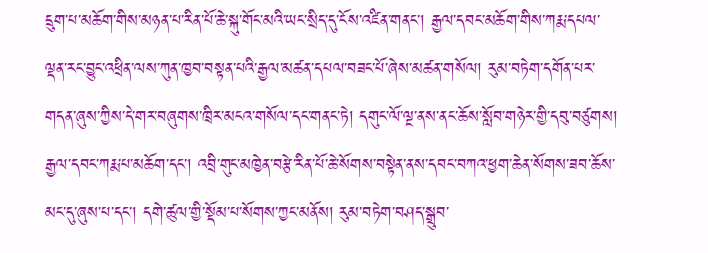དྲུག་པ་མཆོག་གིས་མཉན་པ་རིན་པོ་ཆེ་སྐུ་གོང་མའི་ཡང་སྲིད་དུ་ངོས་འཛིན་གནང་། རྒྱལ་དབང་མཆོག་གིས་ཀརྨ་དཔལ་ལྡན་རང་བྱུང་འཕྲིན་ལས་ཀུན་ཁྱབ་བསྟན་པའི་རྒྱལ་མཚན་དཔལ་བཟང་པོ་ཞེས་མཚན་གསོལ། རུམ་བཏེག་དགོན་པར་གདན་ཞུས་ཀྱིས་དེ་གར་བཞུགས་ཁྲིར་མངའ་གསོལ་དང་གནང་ཏེ། དགུང་ལོ་ལྔ་ནས་ནང་ཆོས་སློབ་གཉེར་གྱི་དབུ་བཙུགས། རྒྱལ་དབང་ཀརྨ་པ་མཆོག་དང་། འབྲི་གུང་མཁྱེན་བརྩེ་རིན་པོ་ཆེ་སོགས་བསྟེན་ནས་དབང་བཀའ་ཕྱག་ཆེན་སོགས་ཟབ་ཆོས་མང་དུ་ཞུས་པ་དང་། དགེ་ཚུལ་གྱི་སྡོམ་པ་སོགས་ཀྱང་མནོས། རུམ་བཏེག་བཤད་སྒྲུབ་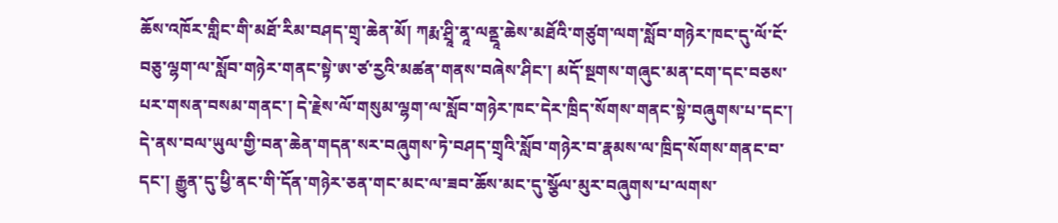ཆོས་འཁོར་གླིང་གི་མཐོ་རིམ་བཤད་གྲྭ་ཆེན་མོ། ཀརྨ་ཤྲཱི་ནཱ་ལནྡཱ་ཆེས་མཐོའི་གཙུག་ལག་སློབ་གཉེར་ཁང་དུ་ལོ་ངོ་བཅུ་ལྷག་ལ་སློབ་གཉེར་གནང་སྟེ་ཨ་ཙ་རྱའི་མཚན་གནས་བཞེས་ཤིང་། མདོ་སྔགས་གཞུང་མན་ངག་དང་བཅས་པར་གསན་བསམ་གནང་། དེ་རྗེས་ལོ་གསུམ་ལྷག་ལ་སློབ་གཉེར་ཁང་དེར་ཁྲིད་སོགས་གནང་སྟེ་བཞུགས་པ་དང་། དེ་ནས་བལ་ཡུལ་གྱི་བན་ཆེན་གདན་སར་བཞུགས་ཏེ་བཤད་གྲྭའི་སློབ་གཉེར་བ་རྣམས་ལ་ཁྲིད་སོགས་གནང་བ་དང་། རྒྱུན་དུ་ཕྱི་ནང་གི་དོན་གཉེར་ཅན་གང་མང་ལ་ཟབ་ཆོས་མང་དུ་སྩོལ་མུར་བཞུགས་པ་ལགས་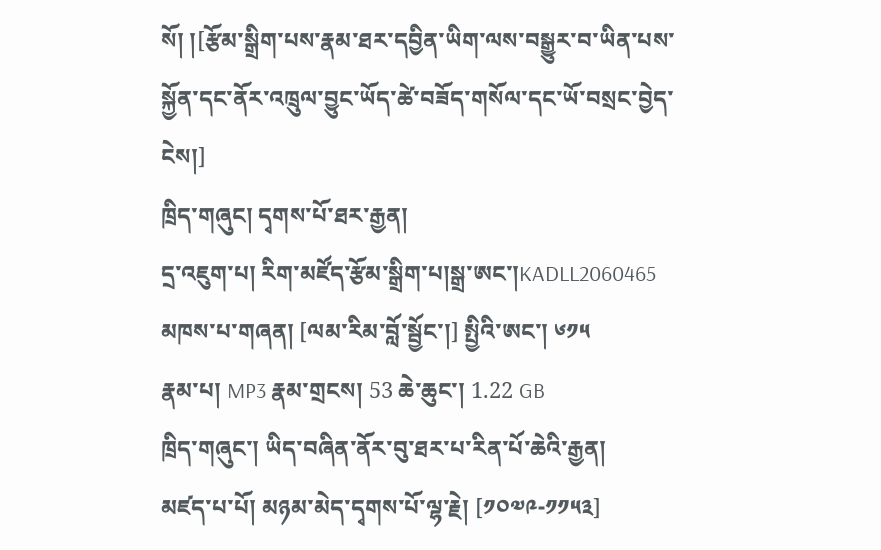སོ། །[རྩོམ་སྒྲིག་པས་རྣམ་ཐར་དབྱིན་ཡིག་ལས་བསྒྱུར་བ་ཡིན་པས་སྐྱོན་དང་ནོར་འཁྲུལ་བྱུང་ཡོད་ཚེ་བཟོད་གསོལ་དང་ཡོ་བསྲང་བྱེད་ངེས།]
ཁྲིད་གཞུང། དྭགས་པོ་ཐར་རྒྱན།
དྲ་འཇུག་པ། རིག་མཛོད་རྩོམ་སྒྲིག་པ།སྒྲ་ཨང་།KADLL2060465
མཁས་པ་གཞན། [ལམ་རིམ་བློ་སྦྱོང་།] སྤྱིའི་ཨང་། ༦༡༥
རྣམ་པ། MP3 རྣམ་གྲངས། 53 ཆེ་ཆུང་། 1.22 GB
ཁྲིད་གཞུང་། ཡིད་བཞིན་ནོར་བུ་ཐར་པ་རིན་པོ་ཆེའི་རྒྱན།
མཛད་པ་པོ། མཉམ་མེད་དྭགས་པོ་ལྷ་རྗེ། [༡༠༧༩-༡༡༥༣]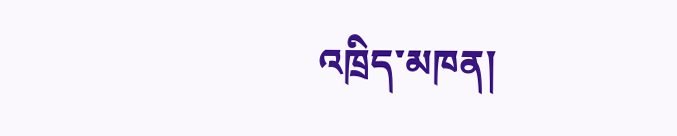འཁྲིད་མཁན།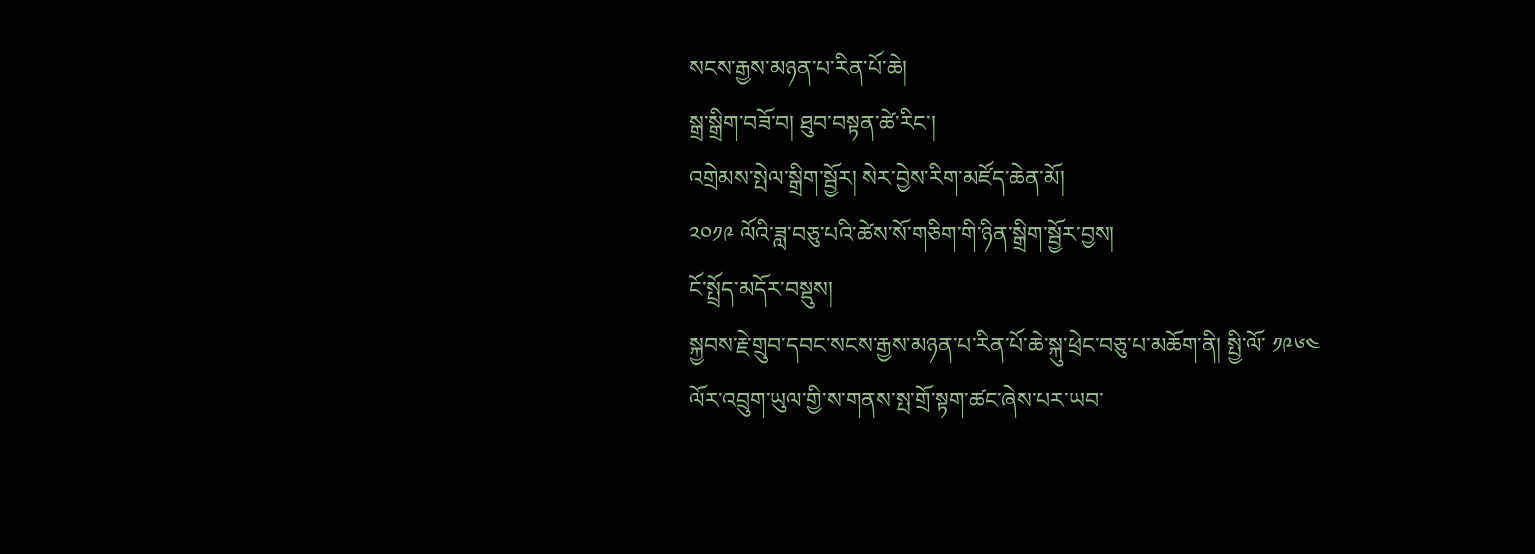སངས་རྒྱས་མཉན་པ་རིན་པོ་ཆེ།
སྒྲ་སྒྲིག་བཟོ་བ། ཐུབ་བསྟན་ཚེ་རིང་།
འགྲེམས་སྤེལ་སྒྲིག་སྦྱོར། སེར་བྱེས་རིག་མཛོད་ཆེན་མོ།
༢༠༡༩ ལོའི་ཟླ་བཅུ་པའི་ཚེས་སོ་གཅིག་གི་ཉིན་སྒྲིག་སྦྱོར་བྱས།
ངོ་སྤྲོད་མདོར་བསྡུས།
སྐྱབས་རྗེ་གྲུབ་དབང་སངས་རྒྱས་མཉན་པ་རིན་པོ་ཆེ་སྐུ་ཕྲེང་བཅུ་པ་མཆོག་ནི། སྤྱི་ལོ་ ༡༩༦༤ ལོར་འབྲུག་ཡུལ་གྱི་ས་གནས་སྤ་གྲོ་སྟག་ཚང་ཞེས་པར་ཡབ་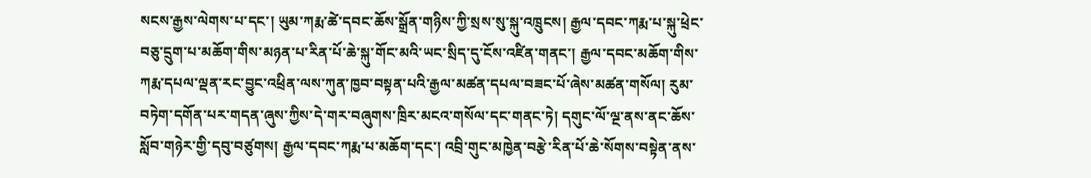སངས་རྒྱས་ལེགས་པ་དང་། ཡུམ་ཀརྨ་ཚེ་དབང་ཆོས་སྒྲོན་གཉིས་ཀྱི་སྲས་སུ་སྐུ་འཁྲུངས། རྒྱལ་དབང་ཀརྨ་པ་སྐུ་ཕྲེང་བཅུ་དྲུག་པ་མཆོག་གིས་མཉན་པ་རིན་པོ་ཆེ་སྐུ་གོང་མའི་ཡང་སྲིད་དུ་ངོས་འཛིན་གནང་། རྒྱལ་དབང་མཆོག་གིས་ཀརྨ་དཔལ་ལྡན་རང་བྱུང་འཕྲིན་ལས་ཀུན་ཁྱབ་བསྟན་པའི་རྒྱལ་མཚན་དཔལ་བཟང་པོ་ཞེས་མཚན་གསོལ། རུམ་བཏེག་དགོན་པར་གདན་ཞུས་ཀྱིས་དེ་གར་བཞུགས་ཁྲིར་མངའ་གསོལ་དང་གནང་ཏེ། དགུང་ལོ་ལྔ་ནས་ནང་ཆོས་སློབ་གཉེར་གྱི་དབུ་བཙུགས། རྒྱལ་དབང་ཀརྨ་པ་མཆོག་དང་། འབྲི་གུང་མཁྱེན་བརྩེ་རིན་པོ་ཆེ་སོགས་བསྟེན་ནས་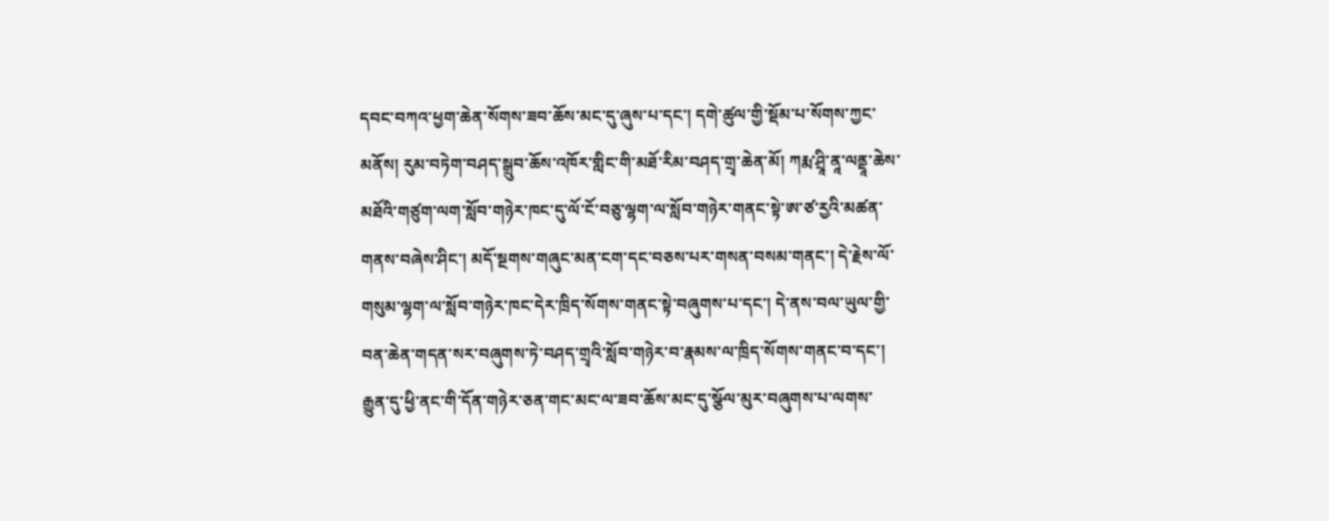དབང་བཀའ་ཕྱག་ཆེན་སོགས་ཟབ་ཆོས་མང་དུ་ཞུས་པ་དང་། དགེ་ཚུལ་གྱི་སྡོམ་པ་སོགས་ཀྱང་མནོས། རུམ་བཏེག་བཤད་སྒྲུབ་ཆོས་འཁོར་གླིང་གི་མཐོ་རིམ་བཤད་གྲྭ་ཆེན་མོ། ཀརྨ་ཤྲཱི་ནཱ་ལནྡཱ་ཆེས་མཐོའི་གཙུག་ལག་སློབ་གཉེར་ཁང་དུ་ལོ་ངོ་བཅུ་ལྷག་ལ་སློབ་གཉེར་གནང་སྟེ་ཨ་ཙ་རྱའི་མཚན་གནས་བཞེས་ཤིང་། མདོ་སྔགས་གཞུང་མན་ངག་དང་བཅས་པར་གསན་བསམ་གནང་། དེ་རྗེས་ལོ་གསུམ་ལྷག་ལ་སློབ་གཉེར་ཁང་དེར་ཁྲིད་སོགས་གནང་སྟེ་བཞུགས་པ་དང་། དེ་ནས་བལ་ཡུལ་གྱི་བན་ཆེན་གདན་སར་བཞུགས་ཏེ་བཤད་གྲྭའི་སློབ་གཉེར་བ་རྣམས་ལ་ཁྲིད་སོགས་གནང་བ་དང་། རྒྱུན་དུ་ཕྱི་ནང་གི་དོན་གཉེར་ཅན་གང་མང་ལ་ཟབ་ཆོས་མང་དུ་སྩོལ་མུར་བཞུགས་པ་ལགས་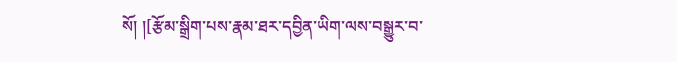སོ། །[རྩོམ་སྒྲིག་པས་རྣམ་ཐར་དབྱིན་ཡིག་ལས་བསྒྱུར་བ་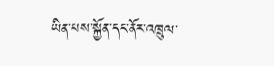ཡིན་པས་སྐྱོན་དང་ནོར་འཁྲུལ་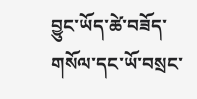བྱུང་ཡོད་ཚེ་བཟོད་གསོལ་དང་ཡོ་བསྲང་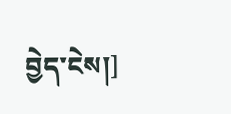བྱེད་ངེས།]